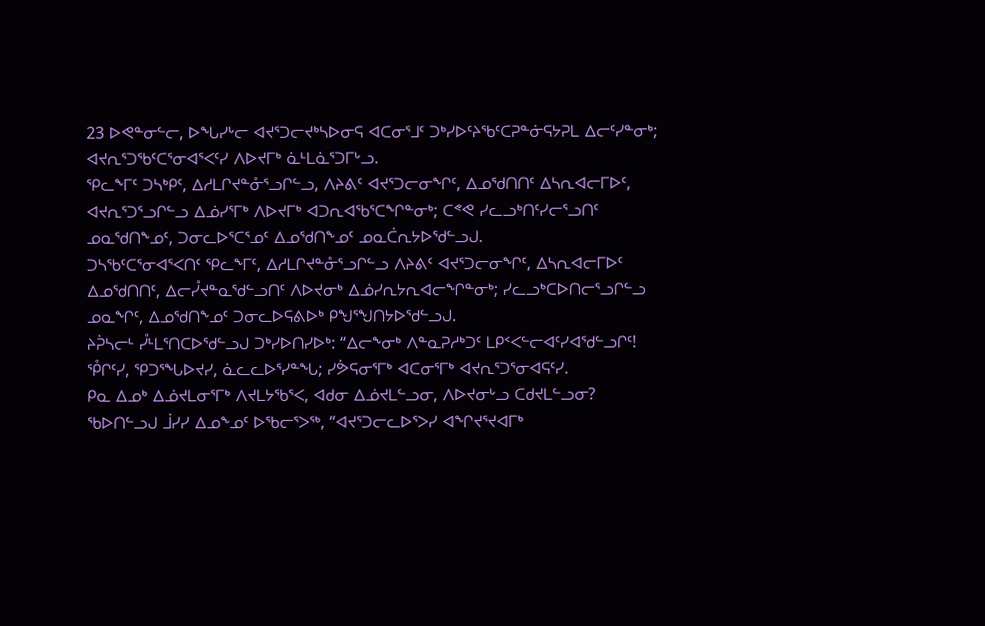23 ᐅᕙᓐᓂᓪᓕ, ᐅᖓᓯᒡᓕ ᐊᔪᕐᑐᓕᔪᒃᓴᐅᓂᕋ ᐊᑕᓂᕐᒧᑦ ᑐᒃᓯᐅᑦᔨᖃᑦᑕᕈᓐᓃᕋᔭᕈᒪ ᐃᓕᑦᓯᓐᓂᒃ; ᐊᔪᕆᕐᑐᖃᑦᑕᕐᓂᐊᕐᐸᑦᓯ ᐱᐅᔪᒥᒃ ᓈᒻᒪᓈᕐᑐᒥᒡᓗ.
ᕿᓚᖕᒥᑦ ᑐᓴᒃᑭᑦ, ᐃᓱᒪᒋᔪᓐᓁᕐᓗᒋᓪᓗ, ᐱᔨᕕᑦ ᐊᔪᕐᑐᓕᓂᖏᑦ, ᐃᓄᖁᑎᑎᑦ ᐃᓴᕆᐊᓕᒥᐅᑦ, ᐊᔪᕆᕐᑐᕐᓗᒋᓪᓗ ᐃᓅᓯᕐᒥᒃ ᐱᐅᔪᒥᒃ ᐊᑐᕆᐊᖃᕐᑕᖏᓐᓂᒃ; ᑕᕝᕙ ᓯᓚᓗᒃᑎᑦᓯᓕᕐᓗᑎᑦ ᓄᓇᖁᑎᖕᓄᑦ, ᑐᓂᓚᐅᕐᑕᕐᓄᑦ ᐃᓄᖁᑎᖕᓄᑦ ᓄᓇᑖᕆᔭᐅᖁᓪᓗᒍ.
ᑐᓴᖃᑦᑕᕐᓂᐊᕐᐸᑎᑦ ᕿᓚᖕᒥᑦ, ᐃᓱᒪᒋᔪᓐᓁᕐᓗᒋᓪᓗ ᐱᔨᕕᑦ ᐊᔪᕐᑐᓕᓂᖏᑦ, ᐃᓴᕆᐊᓕᒥᐅᑦ ᐃᓄᖁᑎᑎᑦ, ᐃᓕᓮᔪᓐᓇᖁᓪᓗᑎᑦ ᐱᐅᔪᓂᒃ ᐃᓅᓯᕆᔭᕆᐊᓕᖏᓐᓂᒃ; ᓯᓚᓗᒃᑕᐅᑎᓕᕐᓗᒋᓪᓗ ᓄᓇᖏᑦ, ᐃᓄᖁᑎᖕᓄᑦ ᑐᓂᓚᐅᕋᕕᐅᒃ ᑭᖑᕐᖑᑎᔭᐅᖁᓪᓗᒍ.
ᔨᕉᓴᓕᒻ ᓮᒻᒪᕐᑎᑕᐅᖁᓪᓗᒍ ᑐᒃᓯᐅᑎᓯᐅᒃ: “ᐃᓕᖕᓂᒃ ᐱᓐᓇᕈᓱᒃᑐᑦ ᒪᑭᑉᐸᓪᓕᐊᑦᓯᐊᖁᓪᓗᒋᑦ!
ᕾᒋᑦᓯ, ᕿᑐᕐᖓᐅᔪᓯ, ᓈᓚᓚᐅᕐᓯᓐᖓ; ᓯᕘᕋᓂᕐᒥᒃ ᐊᑕᓂᕐᒥᒃ ᐊᔪᕆᕐᑐᕐᓂᐊᕋᑦᓯ.
ᑭᓇ ᐃᓄᒃ ᐃᓅᔪᒪᓂᕐᒥᒃ ᐱᔪᒪᔭᖃᕐᐸ, ᐊᑯᓂ ᐃᓅᔪᒪᓪᓗᓂ, ᐱᐅᔪᓂᒡᓗ ᑕᑯᔪᒪᓪᓗᓂ?
ᖃᐅᑎᓪᓗᒍ ᒨᓯᓯ ᐃᓄᖕᓄᑦ ᐅᖃᓕᕐᐳᖅ, “ᐊᔪᕐᑐᓕᓚᐅᕐᐳᓯ ᐊᖏᔪᕐᔪᐊᒥᒃ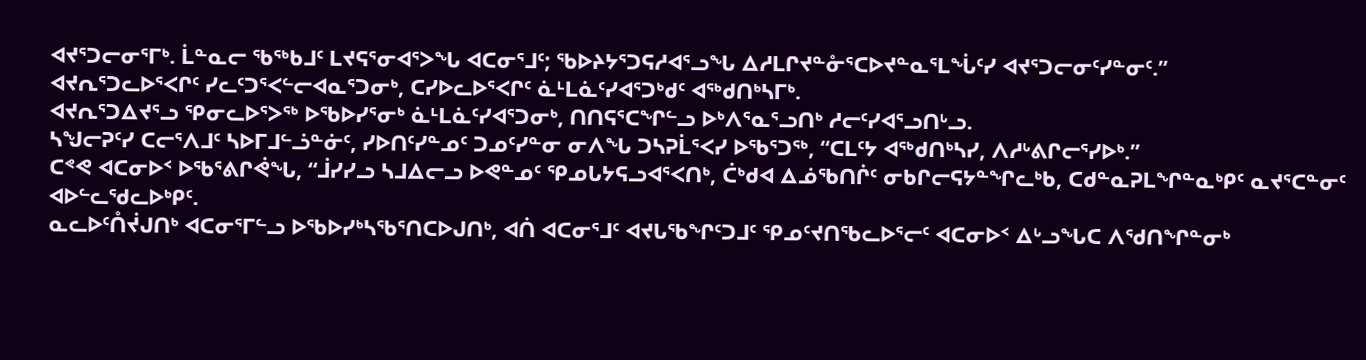ᐊᔪᕐᑐᓕᓂᕐᒥᒃ. ᒫᓐᓇᓕ ᖃᖅᑲᒧᑦ ᒪᔪᕋᕐᓂᐊᕐᐳᖓ ᐊᑕᓂᕐᒧᑦ; ᖃᐅᔨᔭᕐᑐᕋᓱᐊᕐᓗᖓ ᐃᓱᒪᒋᔪᓐᓁᕐᑕᐅᔪᓐᓇᕐᒪᖔᑦᓯ ᐊᔪᕐᑐᓕᓂᑦᓯᓐᓂᑦ.”
ᐊᔪᕆᕐᑐᓚᐅᕐᐸᒋᑦ ᓯᓚᑦᑐᕐᐸᓪᓕᐊᓇᕐᑐᓂᒃ, ᑕᓯᐅᓚᐅᕐᐸᒋᑦ ᓈᒻᒪᓈᑦᓯᐊᕐᑐᒃᑯᑦ ᐊᖅᑯᑎᒃᓴᒥᒃ.
ᐊᔪᕆᕐᑐᐃᔪᕐᓗ ᕿᓂᓚᐅᕐᐳᖅ ᐅᖃᐅᓯᕐᓂᒃ ᓈᒻᒪᓈᑦᓯᐊᕐᑐᓂᒃ, ᑎᑎᕋᕐᑕᖏᓪᓗ ᐅᒃᐱᕐᓇᕐᓗᑎᒃ ᓱᓕᑦᓯᐊᕐᓗᑎᒡᓗ.
ᓴᖑᓕᕈᑦᓯ ᑕᓕᕐᐱᒧᑦ ᓴᐅᒥᒧᓪᓘᓐᓃᑦ, ᓯᐅᑎᑦᓯᓐᓄᑦ ᑐᓄᑦᓯᓐᓂ ᓂᐱᖓ ᑐᓴᕈᒫᕐᐸᓯ ᐅᖃᕐᑐᖅ, “ᑕᒪᑦᔭ ᐊᖅᑯᑎᒃᓴᓯ, ᐱᓱᒡᕕᒋᓕᕐᓯᐅᒃ.”
ᑕᕝᕙ ᐊᑕᓂᐅᑉ ᐅᖃᕐᕕᒋᕚᖓ, “ᒨᓯᓯᓗ ᓴᒧᐃᓕᓗ ᐅᕙᓐᓄᑦ ᕿᓄᒐᔭᕋᓗᐊᕐᐸᑎᒃ, ᑖᒃᑯᐊ ᐃᓅᖃᑎᒌᑦ ᓂᑲᒋᓕᕋᔭᓐᖏᓚᒃᑲ, ᑕᑯᓐᓇᕈᒪᖏᓐᓇᒃᑭᑦ ᓇᔪᕐᑕᓐᓂᑦ ᐊᐅᓪᓚᖁᓚᐅᒃᑭᑦ.
ᓇᓚᐅᑦᑍᔫᒍᑎᒃ ᐊᑕᓂᕐᒥᓪᓗ ᐅᖃᐅᓯᒃᓴᖃᕐᑎᑕᐅᒍᑎᒃ, ᐊᑏ ᐊᑕᓂᕐᒧᑦ ᐊᔪᒐᖃᖏᑦᑐᒧᑦ ᕿᓄᑦᔪᑎᖃᓚᐅᕐᓕᑦ ᐊᑕᓂᐅᑉ ᐃᒡᓗᖓᑕ ᐱᖁᑎᖏᓐᓂᒃ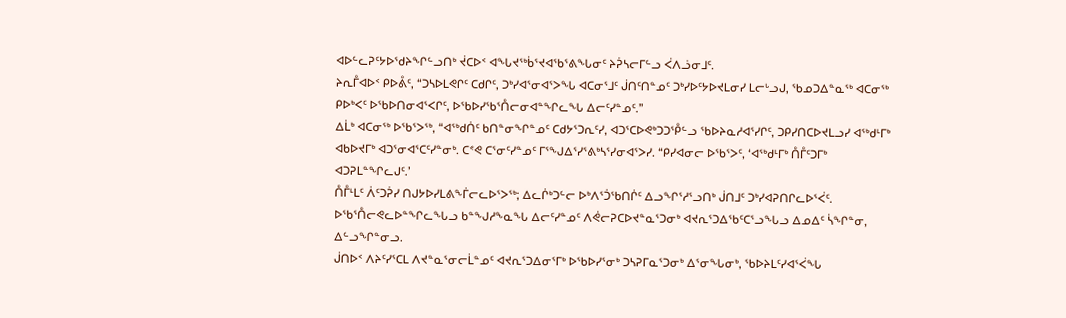ᐊᐅᓪᓚᕈᑦᔭᐅᖁᔨᖏᓪᓗᑎᒃ ᔫᑕᐅᑉ ᐊᖓᔪᖅᑳᕐᔪᐊᖃᕐᕕᖓᓂᑦ ᔨᕉᓴᓕᒥᓪᓗ ᐹᐱᓘᓂᒧᑦ.
ᔨᕆᒤᐊᐅᑉ ᑭᐅᕔᑦ, “ᑐᓴᐅᒪᕙᒋᑦ ᑕᑯᒋᑦ, ᑐᒃᓯᐊᕐᓂᐊᕐᐳᖓ ᐊᑕᓂᕐᒧᑦ ᒎᑎᑦᑎᓐᓄᑦ ᑐᒃᓯᐅᑦᔭᐅᔪᒪᓂᓯ ᒪᓕᒡᓗᒍ, ᖃᓄᑐᐃᓐᓇᖅ ᐊᑕᓂᖅ ᑭᐅᒃᐸᑦ ᐅᖃᐅᑎᓂᐊᕐᐸᒋᑦ, ᐅᖃᐅᓯᖃᕐᑍᓕᓂᐊᓐᖏᓚᖓ ᐃᓕᑦᓯᓐᓄᑦ.”
ᐃᒫᒃ ᐊᑕᓂᖅ ᐅᖃᕐᐳᖅ, “ᐊᖅᑯᑏᑦ ᑲᑎᓐᓂᖏᓐᓄᑦ ᑕᑯᔭᕐᑐᕆᑦᓯ, ᐊᑐᕐᑕᐅᕙᒃᑐᑐᕾᓪᓗ ᖃᐅᔨᓇᓱᐊᕐᓯᒋᑦ, ᑐᑭᓯᑎᑕᐅᔪᒪᓗᓯ ᐊᖅᑯᒻᒥᒃ ᐊᑲᐅᔪᒥᒃ ᐊᑐᕐᓂᐊᕐᑕᑦᓯᓐᓂᒃ. ᑕᕝᕙ ᑕᕐᓂᑦᓯᓐᓄᑦ ᒥᕐᖑᐃᕐᓯᕐᕕᒃᓴᕐᓯᓂᐊᕐᐳᓯ. “ᑭᓯᐊᓂᓕ ᐅᖃᕐᐳᑦ, ‘ᐊᖅᑯᒻᒥᒃ ᑍᒤᑦᑐᒥᒃ ᐊᑐᕈᒪᓐᖏᓚᒍᑦ.’
ᑍᒤᒻᒪᑦ ᐲᑦᑐᕉᓯ ᑎᒍᔭᐅᓯᒪᕕᖕᒦᓕᓚᐅᕐᐳᖅ; ᐃᓚᒌᒃᑐᓪᓕ ᐅᒃᐱᕐᑑᖃᑎᒌᑦ ᐃᓗᖏᕐᓱᕐᓗᑎᒃ ᒎᑎᒧᑦ ᑐᒃᓯᐊᕈᑎᒋᓚᐅᕐᐹᑦ.
ᐅᖃᕐᑍᓕᕙᓚᐅᓐᖏᓚᖓᓗ ᑲᓐᖑᓱᖕᓇᖓ ᐃᓕᑦᓯᓐᓄᑦ ᐱᕚᓕᕈᑕᐅᔪᓐᓇᕐᑐᓂᒃ ᐊᔪᕆᕐᑐᐃᖃᑦᑕᕐᓗᖓᓗ ᐃᓄᐃᑦ ᓵᖏᓐᓂ, ᐃᓪᓗᖏᓐᓂᓗ.
ᒎᑎᐅᑉ ᐱᔨᑦᓯᕐᑕᒪ ᐱᔪᓐᓇᕐᓂᓕᒫᓐᓄᑦ ᐊᔪᕆᕐᑐᐃᓂᕐᒥᒃ ᐅᖃᐅᓯᕐᓂᒃ ᑐᓴᕈᒥᓇᕐᑐᓂᒃ ᐃᕐᓂᖓᓂᒃ, ᖃᐅᔨᒪᑦᓯᐊᕐᐹᖓ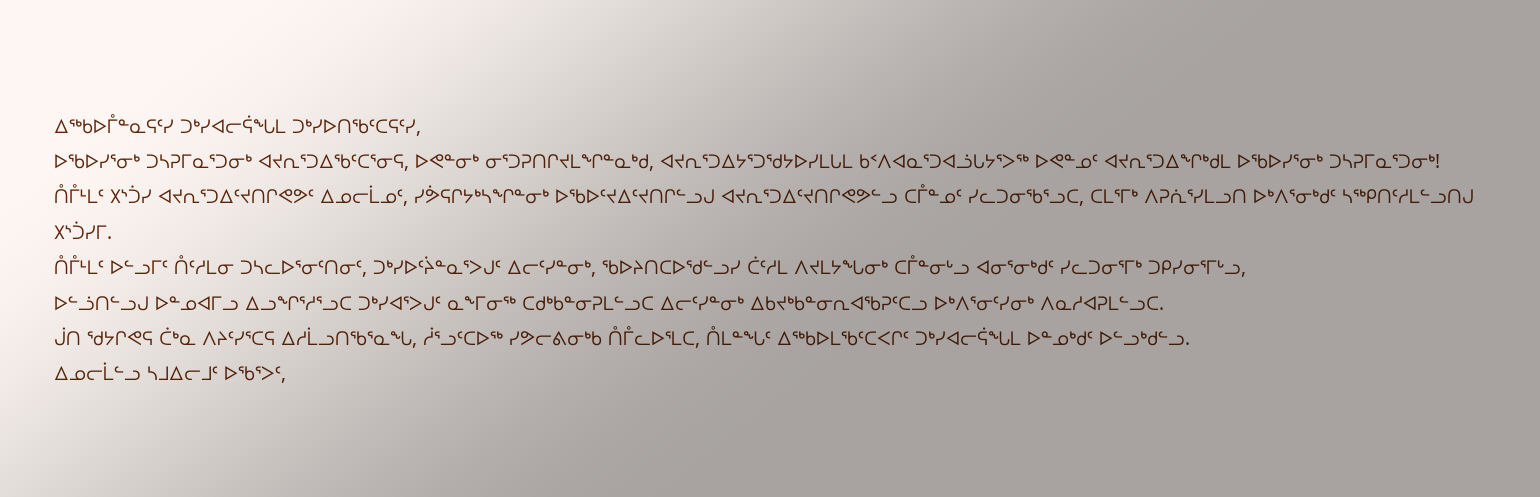ᐃᖅᑲᐅᒤᓐᓇᕋᑦᓯ ᑐᒃᓯᐊᓕᕌᖓᒪ ᑐᒃᓯᐅᑎᖃᑦᑕᕋᑦᓯ,
ᐅᖃᐅᓯᕐᓂᒃ ᑐᓴᕈᒥᓇᕐᑐᓂᒃ ᐊᔪᕆᕐᑐᐃᖃᑦᑕᕐᓂᕋ, ᐅᕙᓐᓂᒃ ᓂᕐᑐᕈᑎᒋᔪᒪᖏᓐᓇᒃᑯ, ᐊᔪᕆᕐᑐᐃᔭᕐᑐᖁᔭᐅᓯᒪᒐᒪ ᑲᑉᐱᐊᓇᕐᑐᐊᓘᒐᔭᕐᐳᖅ ᐅᕙᓐᓄᑦ ᐊᔪᕆᕐᑐᐃᖏᒃᑯᒪ ᐅᖃᐅᓯᕐᓂᒃ ᑐᓴᕈᒥᓇᕐᑐᓂᒃ!
ᑍᒤᒻᒪᑦ ᙭ᔅᑑᓯ ᐊᔪᕆᕐᑐᐃᑦᔪᑎᒋᕙᕗᑦ ᐃᓄᓕᒫᓄᑦ, ᓯᕘᕋᒋᔭᒃᓴᖏᓐᓂᒃ ᐅᖃᐅᑦᔪᐃᑦᔪᑎᒋᓪᓗᒍ ᐊᔪᕆᕐᑐᐃᑦᔪᑎᒋᕙᕗᓪᓗ ᑕᒤᓐᓄᑦ ᓯᓚᑐᓂᖃᕐᓗᑕ, ᑕᒪᕐᒥᒃ ᐱᕈᕇᕐᓯᒪᓗᑎ ᐅᒃᐱᕐᓂᒃᑯᑦ ᓴᖅᑭᑎᑦᓱᒪᓪᓗᑎᒍ ᙭ᔅᑑᓯᒥ.
ᑍᒤᒻᒪᑦ ᐅᓪᓗᒥᑦ ᑍᑦᓱᒪᓂ ᑐᓴᓚᐅᕐᓂᑦᑎᓂᑦ, ᑐᒃᓯᐅᑦᔩᓐᓇᕐᐳᒍᑦ ᐃᓕᑦᓯᓐᓂᒃ, ᖃᐅᔨᑎᑕᐅᖁᓪᓗᓯ ᑖᑦᓱᒪ ᐱᔪᒪᔭᖓᓂᒃ ᑕᒤᓐᓂᒡᓗ ᐊᓂᕐᓂᒃᑯᑦ ᓯᓚᑐᓂᕐᒥᒃ ᑐᑭᓯᓂᕐᒥᒡᓗ,
ᐅᓪᓘᑎᓪᓗᒍ ᐅᓐᓄᐊᒥᓗ ᐃᓗᖏᕐᓱᕐᓗᑕ ᑐᒃᓯᐊᕐᐳᒍᑦ ᓇᖕᒥᓂᖅ ᑕᑯᒃᑲᓐᓂᕈᒪᓪᓗᑕ ᐃᓕᑦᓯᓐᓂᒃ ᐃᑲᔪᒃᑲᓐᓂᕆᐊᖃᕈᑦᑕᓗ ᐅᒃᐱᕐᓂᑦᓯᓂᒃ ᐱᓇᓱᐊᕈᒪᓪᓗᑕ.
ᒎᑎ ᖁᔭᒋᕙᕋ ᑖᒃᓇ ᐱᔨᑦᓯᕐᑕᕋ ᐃᓱᒫᓗᑎᖃᕐᓇᖓ, ᓲᕐᓗᑦᑕᐅᖅ ᓯᕗᓕᕕᓂᒃᑲ ᑍᒤᓚᐅᕐᒪᑕ, ᑍᒪᓐᖓᑦ ᐃᖅᑲᐅᒪᖃᑦᑕᐸᒋᑦ ᑐᒃᓯᐊᓕᕌᖓᒪ ᐅᓐᓄᒃᑯᑦ ᐅᓪᓗᒃᑯᓪᓗ.
ᐃᓄᓕᒫᓪᓗ ᓴᒧᐃᓕᒧᑦ ᐅᖃᕐᐳᑦ,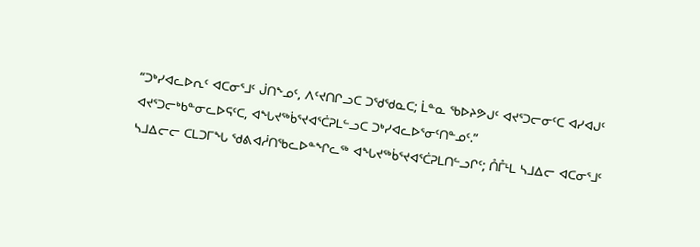“ᑐᒃᓯᐊᓚᐅᕆᑦ ᐊᑕᓂᕐᒧᑦ ᒎᑎᖕᓄᑦ, ᐱᑦᔪᑎᒋᓗᑕ ᑐᖁᖁᓇᑕ; ᒫᓐᓇ ᖃᐅᔨᕗᒍᑦ ᐊᔪᕐᑐᓕᓂᑦᑕ ᐊᓯᐊᒍᑦ ᐊᔪᕐᑐᓕᒃᑲᓐᓂᓚᐅᕋᑦᑕ, ᐊᖓᔪᖅᑳᕐᔪᐊᕐᑖᕈᒪᓪᓗᑕ ᑐᒃᓯᐊᓚᐅᕐᓂᑦᑎᓐᓄᑦ.”
ᓴᒧᐃᓕᓕ ᑕᒪᑐᒥᖓ ᖁᕕᐊᓲᑎᖃᓚᐅᓐᖏᓚᖅ ᐊᖓᔪᖅᑳᕐᔪᐊᕐᑖᕈᒪᑎᓪᓗᒋᑦ; ᑍᒤᒻᒪ ᓴᒧᐃᓕ ᐊᑕᓂᕐᒧᑦ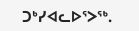ᑐᒃᓯᐊᓚᐅᕐᐳᖅ.